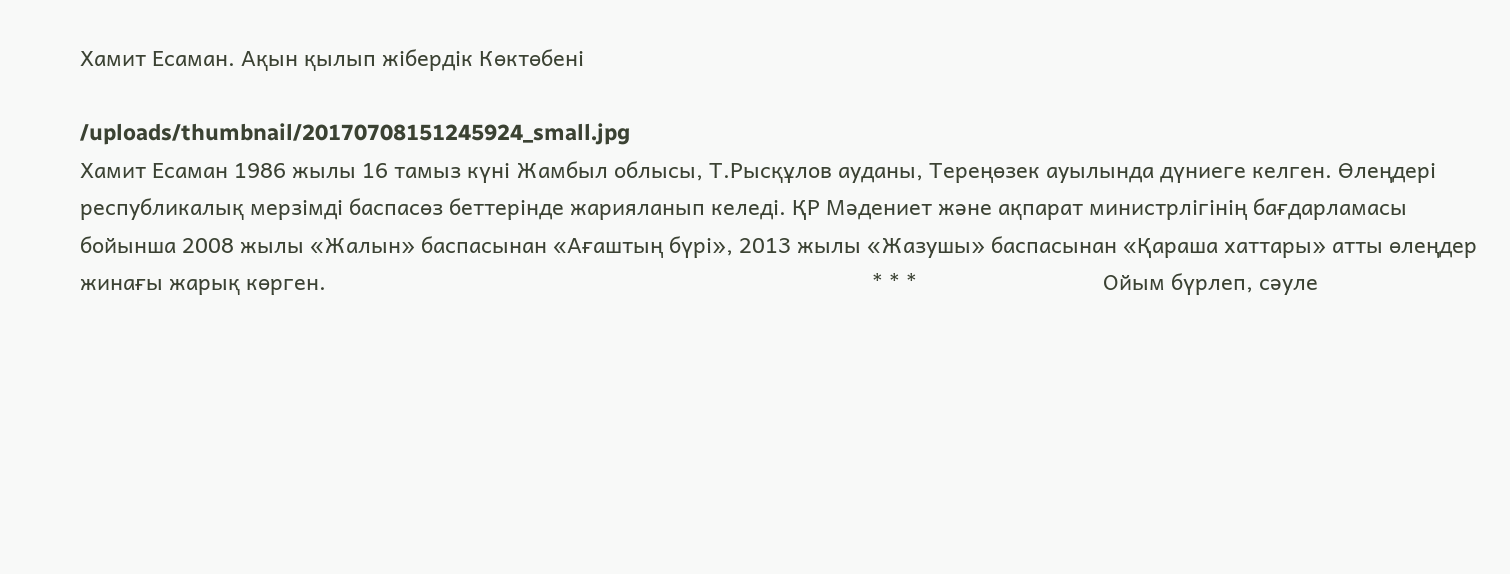Хамит Есаман. Ақын қылып жібердік Көктөбені

/uploads/thumbnail/20170708151245924_small.jpg
Хамит Есаман 1986 жылы 16 тамыз күні Жамбыл облысы, Т.Рысқұлов ауданы, Тереңөзек ауылында дүниеге келген. Өлеңдері республикалық мерзімді баспасөз беттерінде жарияланып келеді. ҚР Мәдениет және ақпарат министрлігінің бағдарламасы бойынша 2008 жылы «Жалын» баспасынан «Ағаштың бүрі», 2013 жылы «Жазушы» баспасынан «Қараша хаттары» атты өлеңдер жинағы жарық көрген.                                                                                           * * *                               Ойым бүрлеп, сәуле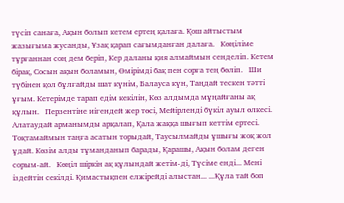түсіп санаға, Ақын болып кетем ертең қалаға. Қош айтыстым жазығыма жусанды, Ұзақ қарап сағымданған далаға.   Көңіліме тұрғаннан соң дем беріп, Кер даланы қия алмаймын сенделіп. Кетем бірақ, Сосын ақын боламын, Өмірімді бақ пен сорға тең бөліп.   Ши түбінен қол бұлғайды шат күнім, Балауса күн, Таңдай тескен тәтті ұғым. Кетерімде тарап едім кекілін, Көз алдымда мұңайғаны ақ құлын.   Перзентіне иігендей жер төсі, Мейірленді бүкіл ауыл өлкесі. Алатаудай арманымды арқалап, Қала жаққа шығып кеттім ертесі.   Тоқтамаймын таңға асатын торыдай, Таусылмайды ұшығы жоқ жол ұдай. Көзім алды тұманданып барады, Қарашы, Ақын болам деген сорым-ай.   Көңіл шіркін ақ құлындай жетім-ді, Түсіме енді... Мені іздейтін секілді. Қимастықпен елжірейді алыстан... ...Құла тай боп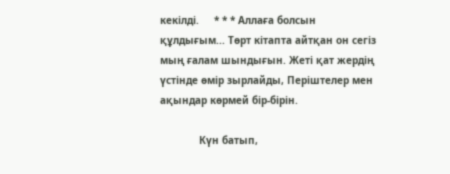кекілді.     * * * Аллаға болсын құлдығым... Төрт кітапта айтқан он сегіз мың ғалам шындығын. Жеті қат жердің үстінде өмір зырлайды, Періштелер мен ақындар көрмей бір-бірін.

             Күн батып,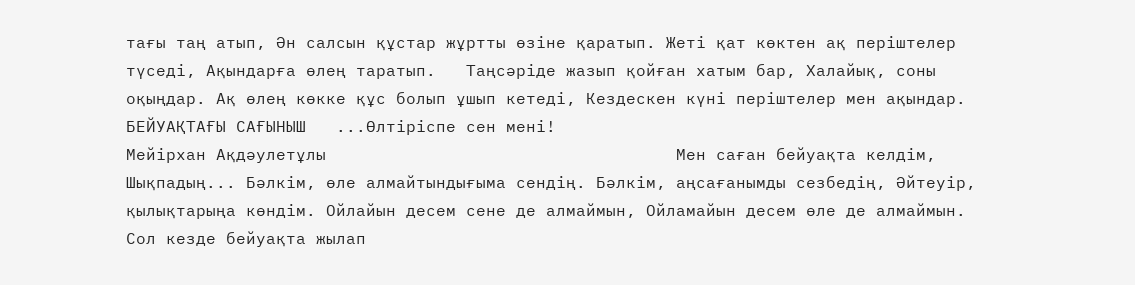тағы таң атып, Ән салсын құстар жұртты өзіне қаратып. Жеті қат көктен ақ періштелер түседі, Ақындарға өлең таратып.   Таңсәріде жазып қойған хатым бар, Халайық, соны оқыңдар. Ақ өлең көкке құс болып ұшып кетеді, Кездескен күні періштелер мен ақындар.                                    БЕЙУАҚТАҒЫ САҒЫНЫШ   ...Өлтіріспе сен мені!                                                            Мейірхан Ақдәулетұлы                                   Мен саған бейуақта келдім, Шықпадың... Бәлкім, өле алмайтындығыма сендің. Бәлкім, аңсағанымды сезбедің, Әйтеуір, қылықтарыңа көндім. Ойлайын десем сене де алмаймын, Ойламайын десем өле де алмаймын. Сол кезде бейуақта жылап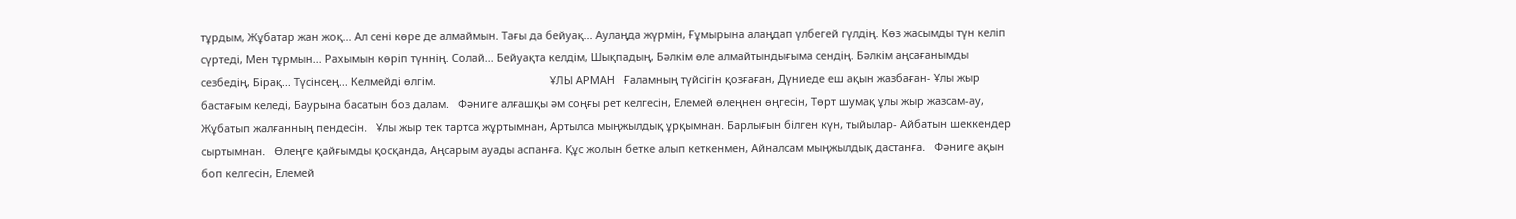тұрдым, Жұбатар жан жоқ... Ал сені көре де алмаймын. Тағы да бейуақ... Аулаңда жүрмін, Ғұмырына алаңдап үлбегей гүлдің. Көз жасымды түн келіп сүртеді, Мен тұрмын... Рахымын көріп түннің. Солай... Бейуақта келдім, Шықпадың, Бәлкім өле алмайтындығыма сендің. Бәлкім аңсағанымды сезбедің, Бірақ... Түсінсең... Келмейді өлгім.                                      ҰЛЫ АРМАН   Ғаламның түйсігін қозғаған, Дүниеде еш ақын жазбаған- Ұлы жыр бастағым келеді, Баурына басатын боз далам.   Фәниге алғашқы әм соңғы рет келгесін, Елемей өлеңнен өңгесін, Төрт шумақ ұлы жыр жазсам-ау, Жұбатып жалғанның пендесін.   Ұлы жыр тек тартса жұртымнан, Артылса мыңжылдық ұрқымнан. Барлығын білген күн, тыйылар- Айбатын шеккендер сыртымнан.   Өлеңге қайғымды қосқанда, Аңсарым ауады аспанға. Құс жолын бетке алып кеткенмен, Айналсам мыңжылдық дастанға.   Фәниге ақын боп келгесін, Елемей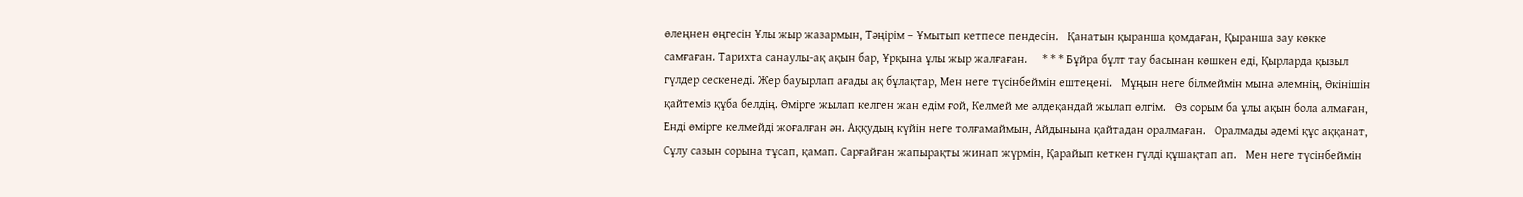өлеңнен өңгесін Ұлы жыр жазармын, Тәңірім – Ұмытып кетпесе пендесін.   Қанатын қыранша қомдаған, Қыранша зау көкке самғаған. Тарихта санаулы-ақ ақын бар, Ұрқына ұлы жыр жалғаған.     * * * Бұйра бұлт тау басынан көшкен еді, Қырларда қызыл гүлдер сескенеді. Жер бауырлап ағады ақ бұлақтар, Мен неге түсінбеймін ештеңені.   Мұңын неге білмеймін мына әлемнің, Өкінішін қайтеміз құба белдің. Өмірге жылап келген жан едім ғой, Келмей ме әлдеқандай жылап өлгім.   Өз сорым ба ұлы ақын бола алмаған, Енді өмірге келмейді жоғалған ән. Аққудың күйін неге толғамаймын, Айдынына қайтадан оралмаған.   Оралмады әдемі құс аққанат, Сұлу сазын сорына тұсап, қамап. Сарғайған жапырақты жинап жүрмін, Қарайып кеткен гүлді құшақтап ап.   Мен неге түсінбеймін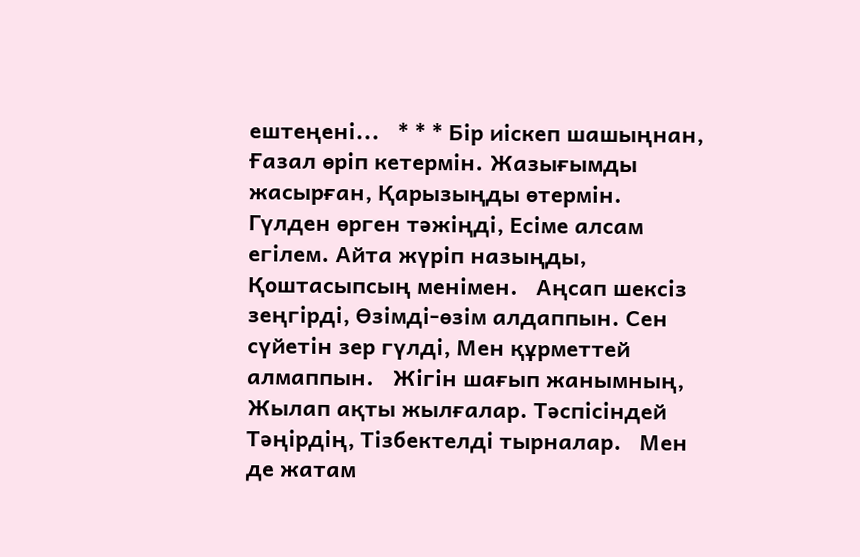ештеңені...   * * * Бір иіскеп шашыңнан, Ғазал өріп кетермін. Жазығымды жасырған, Қарызыңды өтермін.   Гүлден өрген тәжіңді, Есіме алсам егілем. Айта жүріп назыңды, Қоштасыпсың менімен.   Аңсап шексіз зеңгірді, Өзімді-өзім алдаппын. Сен сүйетін зер гүлді, Мен құрметтей алмаппын.   Жігін шағып жанымның, Жылап ақты жылғалар. Тәспісіндей Тәңірдің, Тізбектелді тырналар.   Мен де жатам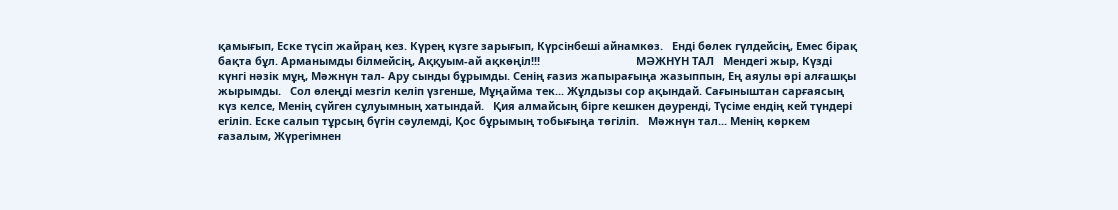қамығып, Еске түсіп жайраң кез. Күрең күзге зарығып, Күрсінбеші айнамкөз.   Енді бөлек гүлдейсің, Емес бірақ бақта бұл. Арманымды білмейсің, Аққуым-ай ақкөңіл!!!                                МӘЖНҮН ТАЛ   Мендегі жыр, Күзді күнгі нәзік мұң, Мәжнүн тал- Ару сынды бұрымды. Сенің ғазиз жапырағыңа жазыппын, Ең аяулы әрі алғашқы жырымды.   Сол өлеңді мезгіл келіп үзгенше, Мұңайма тек... Жұлдызы сор ақындай. Сағыныштан сарғаясың күз келсе, Менің сүйген сұлуымның хатындай.   Қия алмайсың бірге кешкен дәуренді, Түсіме ендің кей түндері егіліп. Еске салып тұрсың бүгін сәулемді, Қос бұрымың тобығыңа төгіліп.   Мәжнүн тал... Менің көркем ғазалым, Жүрегімнен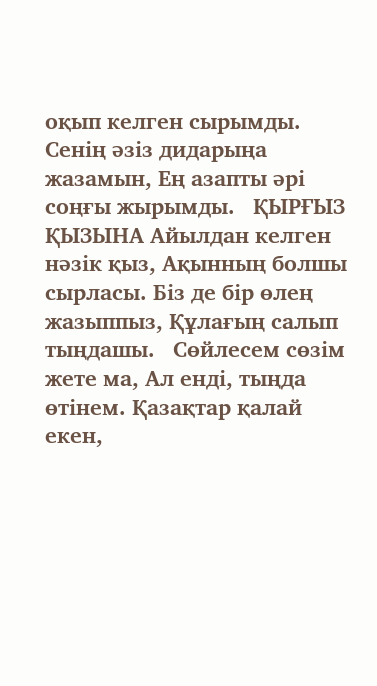оқып келген сырымды. Сенің әзіз дидарыңа жазамын, Ең азапты әрі соңғы жырымды.   ҚЫРҒЫЗ ҚЫЗЫНА Айылдан келген нәзік қыз, Ақынның болшы сырласы. Біз де бір өлең жазыппыз, Құлағың салып тыңдашы.   Сөйлесем сөзім жете ма, Ал енді, тыңда өтінем. Қазақтар қалай екен,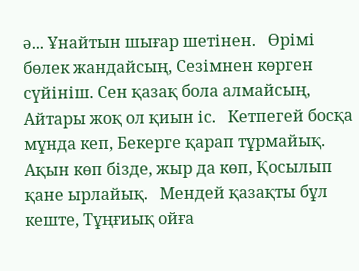ә... Ұнайтын шығар шетінен.   Өрімі бөлек жандайсың, Сезімнен көрген сүйініш. Сен қазақ бола алмайсың, Айтары жоқ ол қиын іс.   Кетпегей босқа мұнда кеп, Бекерге қарап тұрмайық. Ақын көп бізде, жыр да көп, Қосылып қане ырлайық.   Мендей қазақты бұл кеште, Тұңғиық ойға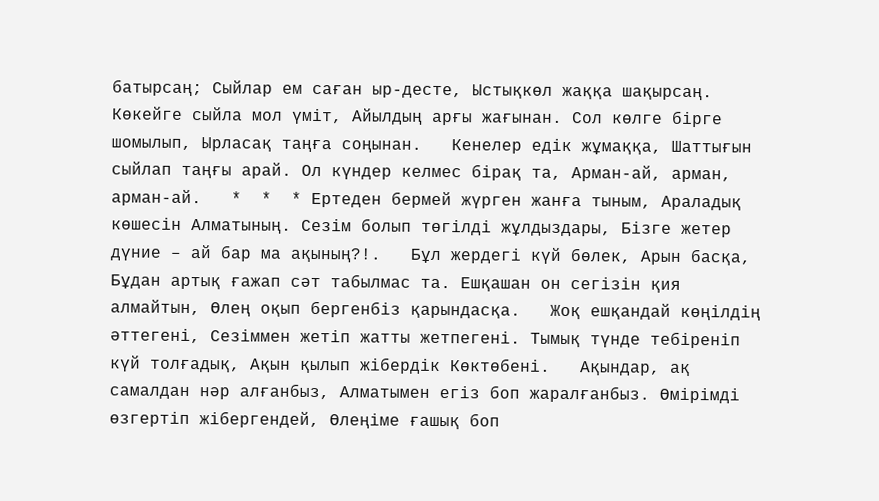батырсаң; Сыйлар ем саған ыр-десте, Ыстықкөл жаққа шақырсаң.   Көкейге сыйла мол үміт, Айылдың арғы жағынан. Сол көлге бірге шомылып, Ырласақ таңға соңынан.   Кенелер едік жұмаққа, Шаттығын сыйлап таңғы арай. Ол күндер келмес бірақ та, Арман-ай, арман, арман-ай.   *  *  * Ертеден бермей жүрген жанға тыным, Араладық көшесін Алматының. Сезім болып төгілді жұлдыздары, Бізге жетер дүние – ай бар ма ақының?!.   Бұл жердегі күй бөлек, Арын басқа, Бұдан артық ғажап сәт табылмас та. Ешқашан он сегізін қия алмайтын, Өлең оқып бергенбіз қарындасқа.   Жоқ ешқандай көңілдің әттегені, Сезіммен жетіп жатты жетпегені. Тымық түнде тебіреніп күй толғадық, Ақын қылып жібердік Көктөбені.   Ақындар, ақ самалдан нәр алғанбыз, Алматымен егіз боп жаралғанбыз. Өмірімді өзгертіп жібергендей, Өлеңіме ғашық боп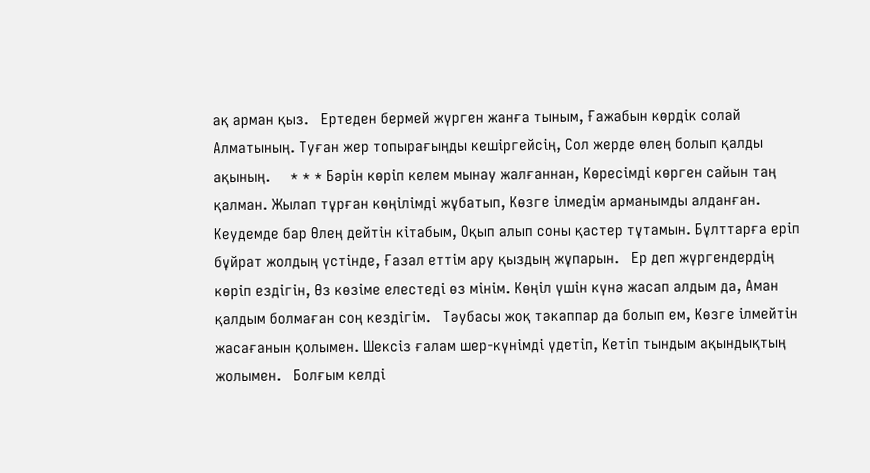ақ арман қыз.   Ертеден бермей жүрген жанға тыным, Ғажабын көрдік солай Алматының. Туған жер топырағыңды кешіргейсің, Сол жерде өлең болып қалды ақының.     * * * Бәрін көріп келем мынау жалғаннан, Көресімді көрген сайын таң қалман. Жылап тұрған көңілімді жұбатып, Көзге ілмедім арманымды алданған.   Кеудемде бар Өлең дейтін кітабым, Оқып алып соны қастер тұтамын. Бұлттарға еріп бұйрат жолдың үстінде, Ғазал еттім ару қыздың жұпарын.   Ер деп жүргендердің көріп ездігін, Өз көзіме елестеді өз мінім. Көңіл үшін күнә жасап алдым да, Аман қалдым болмаған соң кездігім.   Тәубасы жоқ тәкаппар да болып ем, Көзге ілмейтін жасағанын қолымен. Шексіз ғалам шер-күнімді үдетіп, Кетіп тындым ақындықтың жолымен.   Болғым келді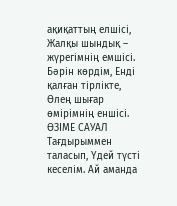ақиқаттың елшісі, Жалқы шындық – жүрегімнің емшісі. Бәрін көрдім, Енді қалған тірлікте, Өлең шығар өмірімнің еншісі.       ӨЗІМЕ САУАЛ   Тағдырыммен таласып, Үдей түсті кеселім. Ай аманда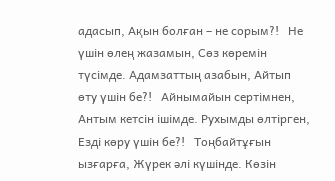адасып, Ақын болған – не сорым?!   Не үшін өлең жазамын, Сөз көремін түсімде. Адамзаттың азабын, Айтып өту үшін бе?!   Айнымайын сертімнен, Антым кетсін ішімде. Рухымды өлтірген, Езді көру үшін бе?!   Тоңбайтұғын ызғарға, Жүрек әлі күшінде. Көзін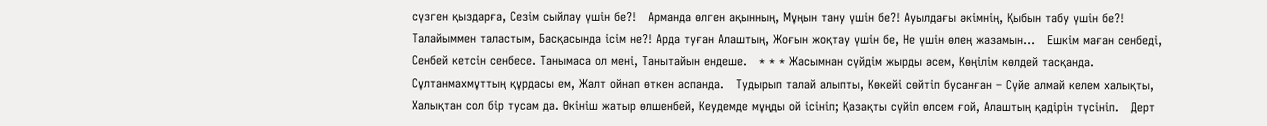сүзген қыздарға, Сезім сыйлау үшін бе?!   Арманда өлген ақынның, Мұңын тану үшін бе?! Ауылдағы әкімнің, Қыбын табу үшін бе?!   Талайыммен таластым, Басқасында ісім не?! Арда туған Алаштың, Жоғын жоқтау үшін бе, Не үшін өлең жазамын...   Ешкім маған сенбеді, Сенбей кетсін сенбесе. Танымаса ол мені, Танытайын ендеше.   * * * Жасымнан сүйдім жырды әсем, Көңілім көлдей тасқанда. Сұлтанмахмұттың құрдасы ем, Жалт ойнап өткен аспанда.   Тудырып талай алыпты, Көкейі сөйтіп бусанған – Сүйе алмай келем халықты, Халықтан сол бір тусам да. Өкініш жатыр өлшенбей, Кеудемде мұңды ой ісініп; Қазақты сүйіп өлсем ғой, Алаштың қадірін түсініп.   Дерт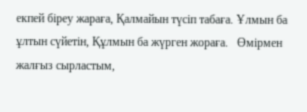екпей біреу жараға, Қалмайын түсіп табаға. Ұлмын ба ұлтын сүйетін, Құлмын ба жүрген жораға.   Өмірмен жалғыз сырластым,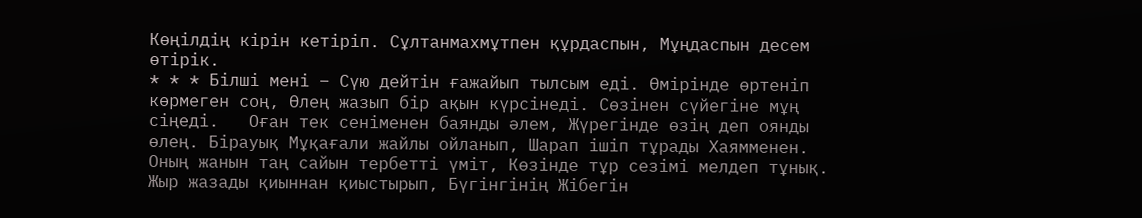Көңілдің кірін кетіріп. Сұлтанмахмұтпен құрдаспын, Мұңдаспын десем өтірік.                                                                 * * * Білші мені – Сүю дейтін ғажайып тылсым еді. Өмірінде өртеніп көрмеген соң, Өлең жазып бір ақын күрсінеді. Сөзінен сүйегіне мұң сіңеді.   Оған тек сеніменен баянды әлем, Жүрегінде өзің деп оянды өлең. Бірауық Мұқағали жайлы ойланып, Шарап ішіп тұрады Хаямменен.   Оның жанын таң сайын тербетті үміт, Көзінде тұр сезімі мелдеп тұнық. Жыр жазады қиыннан қиыстырып, Бүгінгінің Жібегін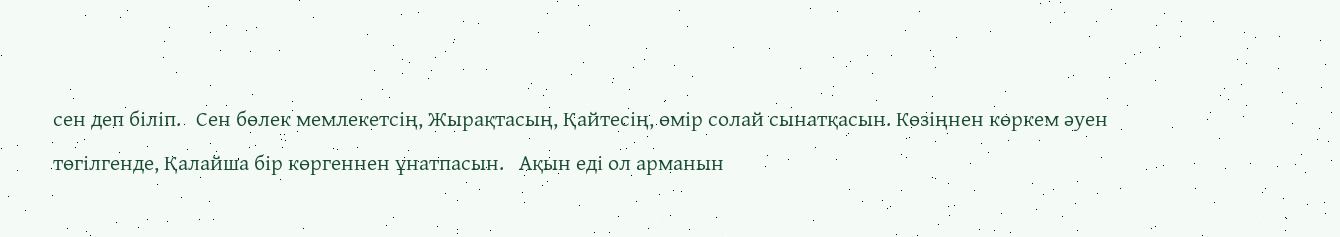сен деп біліп.   Сен бөлек мемлекетсің, Жырақтасың, Қайтесің, өмір солай сынатқасын. Көзіңнен көркем әуен төгілгенде, Қалайша бір көргеннен ұнатпасын.   Ақын еді ол арманын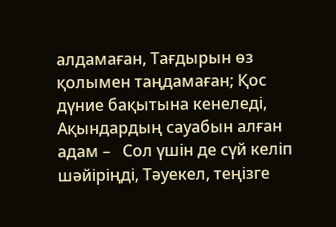алдамаған, Тағдырын өз қолымен таңдамаған; Қос дүние бақытына кенеледі, Ақындардың сауабын алған адам –   Сол үшін де сүй келіп шәйіріңді, Тәуекел, теңізге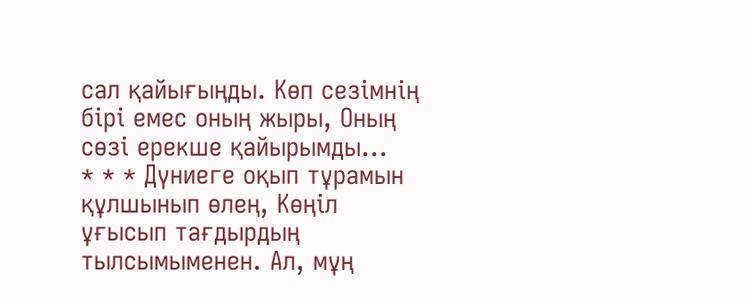сал қайығыңды. Көп сезімнің бірі емес оның жыры, Оның сөзі ерекше қайырымды...                                                           * * * Дүниеге оқып тұрамын құлшынып өлең, Көңіл ұғысып тағдырдың тылсымыменен. Ал, мұң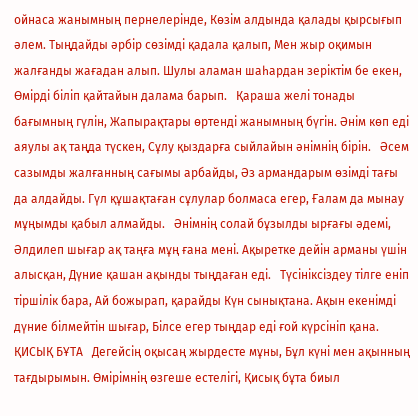ойнаса жанымның пернелерінде, Көзім алдында қалады қырсығып әлем. Тыңдайды әрбір сөзімді қадала қалып, Мен жыр оқимын жалғанды жағадан алып. Шулы аламан шаһардан зеріктім бе екен, Өмірді біліп қайтайын далама барып.   Қараша желі тонады бағымның гүлін, Жапырақтары өртенді жанымның бүгін. Әнім көп еді аяулы ақ таңда түскен, Сұлу қыздарға сыйлайын әнімнің бірін.   Әсем сазымды жалғанның сағымы арбайды, Әз армандарым өзімді тағы да алдайды. Гүл құшақтаған сұлулар болмаса егер, Ғалам да мынау мұңымды қабыл алмайды.   Әнімнің солай бұзылды ырғағы әдемі, Әлдилеп шығар ақ таңға мұң ғана мені. Ақыретке дейін арманы үшін алысқан, Дүние қашан ақынды тыңдаған еді.   Түсініксіздеу тілге еніп тіршілік бара, Ай божырап, қарайды Күн сынықтана. Ақын екенімді дүние білмейтін шығар, Білсе егер тыңдар еді ғой күрсініп қана.                                                      ҚИСЫҚ БҰТА   Дегейсің оқысаң жырдесте мұны, Бұл күні мен ақынның тағдырымын. Өмірімнің өзгеше естелігі, Қисық бұта биыл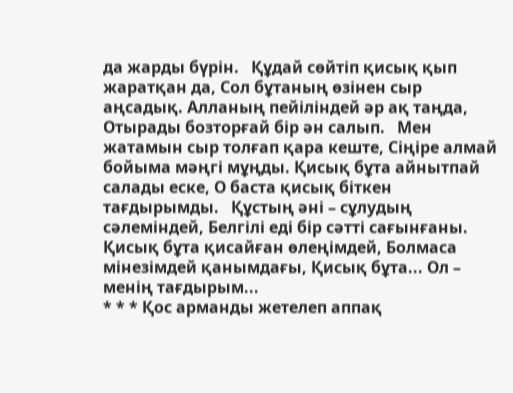да жарды бүрін.   Құдай сөйтіп қисық қып жаратқан да, Сол бұтаның өзінен сыр аңсадық. Алланың пейіліндей әр ақ таңда, Отырады бозторғай бір ән салып.   Мен жатамын сыр толғап қара кеште, Сіңіре алмай бойыма мәңгі мұңды. Қисық бұта айнытпай салады еске, О баста қисық біткен тағдырымды.   Құстың әні – сұлудың сәлеміндей, Белгілі еді бір сәтті сағынғаны. Қисық бұта қисайған өлеңімдей, Болмаса мінезімдей қанымдағы, Қисық бұта... Ол – менің тағдырым...                                                                 * * * Қос арманды жетелеп аппақ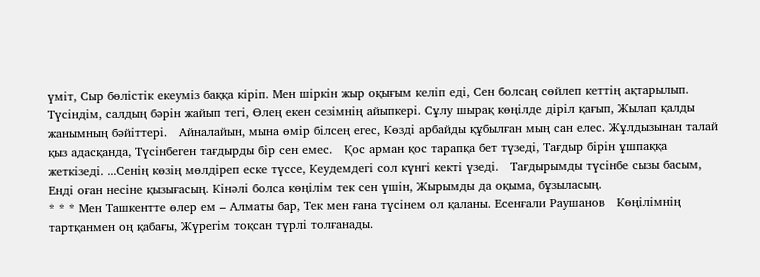үміт, Сыр бөлістік екеуміз баққа кіріп. Мен шіркін жыр оқығым келіп еді, Сен болсаң сөйлеп кеттің ақтарылып.   Түсіндім, салдың бәрін жайып тегі, Өлең екен сезімнің айыпкері. Сұлу шырақ көңілде діріл қағып, Жылап қалды жанымның бәйіттері.   Айналайын, мына өмір білсең егес, Көзді арбайды құбылған мың сан елес. Жұлдызынан талай қыз адасқанда, Түсінбеген тағдырды бір сен емес.   Қос арман қос тарапқа бет түзеді, Тағдыр бірін ұшпаққа жеткізеді. ...Сенің көзің мөлдіреп еске түссе, Кеудемдегі сол күнгі кекті үзеді.   Тағдырымды түсінбе сызы басым, Енді оған несіне қызығасың. Кінәлі болса көңілім тек сен үшін, Жырымды да оқыма, бұзыласың.                                                           * * * Мен Ташкентте өлер ем – Алматы бар, Тек мен ғана түсінем ол қаланы. Есенғали Раушанов   Көңілімнің тартқанмен оң қабағы, Жүрегім тоқсан түрлі толғанады.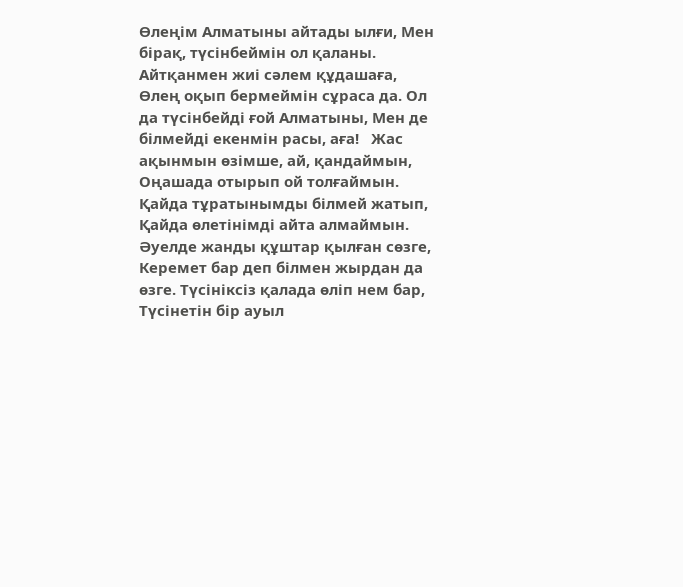Өлеңім Алматыны айтады ылғи, Мен бірақ, түсінбеймін ол қаланы.   Айтқанмен жиі сәлем құдашаға, Өлең оқып бермеймін сұраса да. Ол да түсінбейді ғой Алматыны, Мен де білмейді екенмін расы, аға!   Жас ақынмын өзімше, ай, қандаймын, Оңашада отырып ой толғаймын. Қайда тұратынымды білмей жатып, Қайда өлетінімді айта алмаймын.   Әуелде жанды құштар қылған сөзге, Керемет бар деп білмен жырдан да өзге. Түсініксіз қалада өліп нем бар, Түсінетін бір ауыл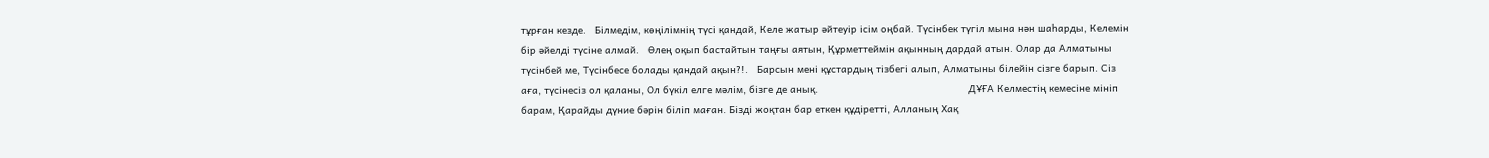тұрған кезде.   Білмедім, көңілімнің түсі қандай, Келе жатыр әйтеуір ісім оңбай. Түсінбек түгіл мына нән шаһарды, Келемін бір әйелді түсіне алмай.   Өлең оқып бастайтын таңғы аятын, Құрметтеймін ақынның дардай атын. Олар да Алматыны түсінбей ме, Түсінбесе болады қандай ақын?!.   Барсын мені құстардың тізбегі алып, Алматыны білейін сізге барып. Сіз аға, түсінесіз ол қаланы, Ол бүкіл елге мәлім, бізге де анық.                                                  ДҰҒА Келместің кемесіне мініп барам, Қарайды дүние бәрін біліп маған. Бізді жоқтан бар еткен құдіретті, Алланың Хақ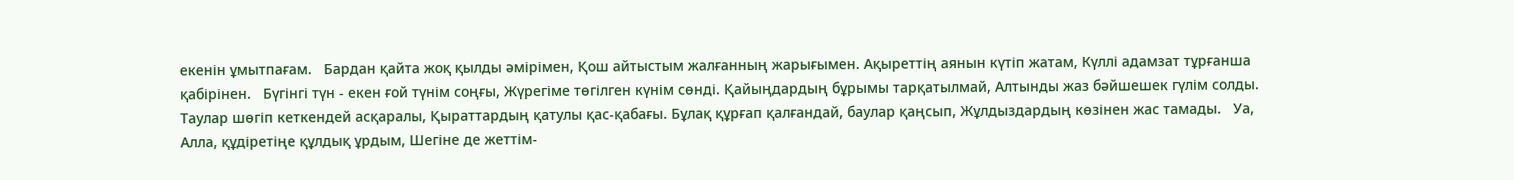екенін ұмытпағам.   Бардан қайта жоқ қылды әмірімен, Қош айтыстым жалғанның жарығымен. Ақыреттің аянын күтіп жатам, Күллі адамзат тұрғанша қабірінен.   Бүгінгі түн - екен ғой түнім соңғы, Жүрегіме төгілген күнім сөнді. Қайыңдардың бұрымы тарқатылмай, Алтынды жаз бәйшешек гүлім солды.   Таулар шөгіп кеткендей асқаралы, Қыраттардың қатулы қас-қабағы. Бұлақ құрғап қалғандай, баулар қаңсып, Жұлдыздардың көзінен жас тамады.   Уа, Алла, құдіретіңе құлдық ұрдым, Шегіне де жеттім-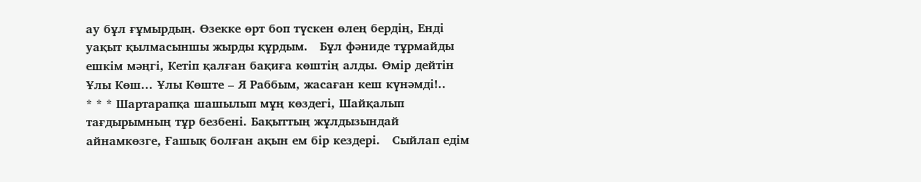ау бұл ғұмырдың. Өзекке өрт боп түскен өлең бердің, Енді уақыт қылмасыншы жырды құрдым.   Бұл фәниде тұрмайды ешкім мәңгі, Кетіп қалған бақиға көштің алды. Өмір дейтін Ұлы Көш... Ұлы Көште – Я Раббым, жасаған кеш күнәмді!..                                                        * * * Шартарапқа шашылып мұң көздегі, Шайқалып тағдырымның тұр безбені. Бақыттың жұлдызындай айнамкөзге, Ғашық болған ақын ем бір кездері.   Сыйлап едім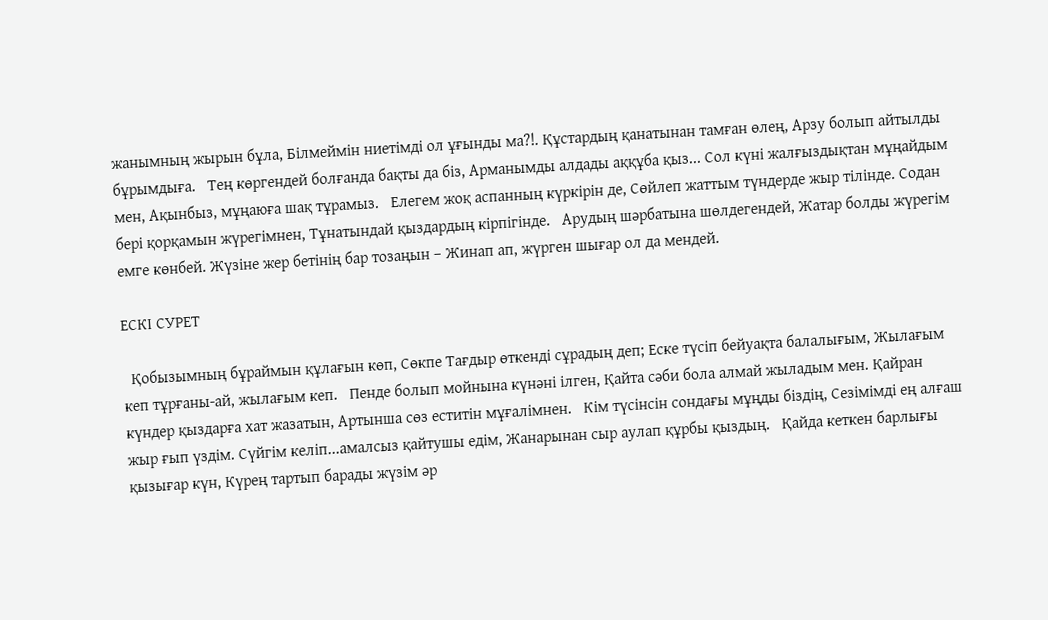жанымның жырын бұла, Білмеймін ниетімді ол ұғынды ма?!. Құстардың қанатынан тамған өлең, Арзу болып айтылды бұрымдыға.   Тең көргендей болғанда бақты да біз, Арманымды алдады аққұба қыз... Сол күні жалғыздықтан мұңайдым мен, Ақынбыз, мұңаюға шақ тұрамыз.   Елегем жоқ аспанның күркірін де, Сөйлеп жаттым түндерде жыр тілінде. Содан бері қорқамын жүрегімнен, Тұнатындай қыздардың кірпігінде.   Арудың шәрбатына шөлдегендей, Жатар болды жүрегім емге көнбей. Жүзіне жер бетінің бар тозаңын – Жинап ап, жүрген шығар ол да мендей.

ЕСКІ СУРЕТ

  Қобызымның бұраймын құлағын көп, Сөкпе Тағдыр өткенді сұрадың деп; Еске түсіп бейуақта балалығым, Жылағым кеп тұрғаны-ай, жылағым кеп.   Пенде болып мойнына күнәні ілген, Қайта сәби бола алмай жыладым мен. Қайран күндер қыздарға хат жазатын, Артынша сөз еститін мұғалімнен.   Кім түсінсін сондағы мұңды біздің, Сезімімді ең алғаш жыр ғып үздім. Сүйгім келіп...амалсыз қайтушы едім, Жанарынан сыр аулап құрбы қыздың.   Қайда кеткен барлығы қызығар күн, Күрең тартып барады жүзім әр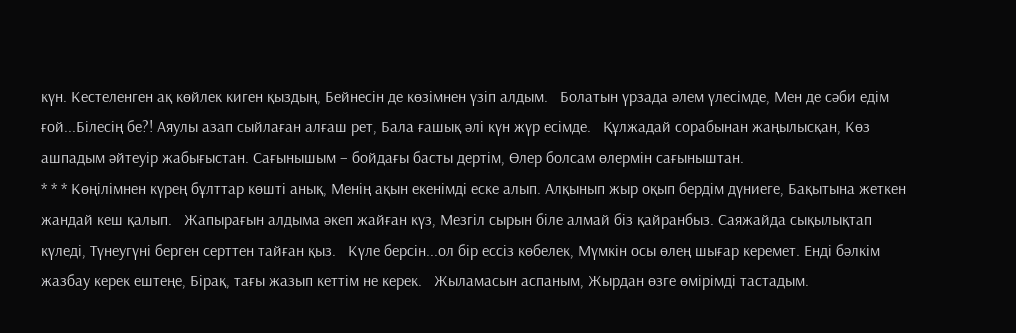күн. Кестеленген ақ көйлек киген қыздың, Бейнесін де көзімнен үзіп алдым.   Болатын үрзада әлем үлесімде, Мен де сәби едім ғой...Білесің бе?! Аяулы азап сыйлаған алғаш рет, Бала ғашық әлі күн жүр есімде.   Құлжадай сорабынан жаңылысқан, Көз ашпадым әйтеуір жабығыстан. Сағынышым – бойдағы басты дертім, Өлер болсам өлермін сағыныштан.                                                     * * * Көңілімнен күрең бұлттар көшті анық, Менің ақын екенімді еске алып. Алқынып жыр оқып бердім дүниеге, Бақытына жеткен жандай кеш қалып.   Жапырағын алдыма әкеп жайған күз, Мезгіл сырын біле алмай біз қайранбыз. Саяжайда сықылықтап күледі, Түнеугүні берген серттен тайған қыз.   Күле берсін...ол бір ессіз көбелек, Мүмкін осы өлең шығар керемет. Енді бәлкім жазбау керек ештеңе, Бірақ, тағы жазып кеттім не керек.   Жыламасын аспаным, Жырдан өзге өмірімді тастадым.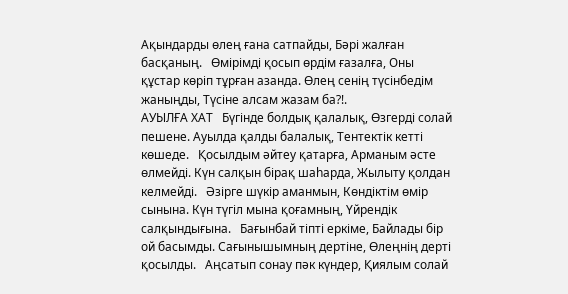Ақындарды өлең ғана сатпайды, Бәрі жалған басқаның.   Өмірімді қосып өрдім ғазалға, Оны құстар көріп тұрған азанда. Өлең сенің түсінбедім жаныңды, Түсіне алсам жазам ба?!.                                    АУЫЛҒА ХАТ   Бүгінде болдық қалалық, Өзгерді солай пешене. Ауылда қалды балалық, Тентектік кетті көшеде.   Қосылдым әйтеу қатарға, Арманым әсте өлмейді. Күн салқын бірақ шаһарда, Жылыту қолдан келмейді.   Әзірге шүкір аманмын, Көндіктім өмір сынына. Күн түгіл мына қоғамның, Үйрендік салқындығына.   Бағынбай тіпті еркіме, Байлады бір ой басымды. Сағынышымның дертіне, Өлеңнің дерті қосылды.   Аңсатып сонау пәк күндер, Қиялым солай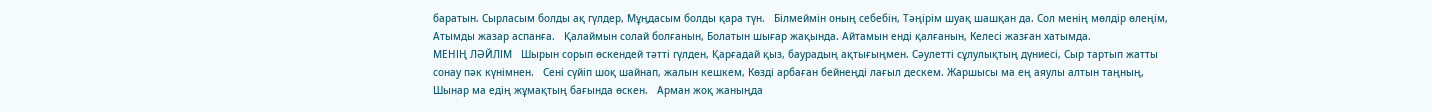баратын. Сырласым болды ақ гүлдер, Мұңдасым болды қара түн.   Білмеймін оның себебін, Тәңірім шуақ шашқан да. Сол менің мөлдір өлеңім, Атымды жазар аспанға.   Қалаймын солай болғанын, Болатын шығар жақында. Айтамын енді қалғанын, Келесі жазған хатымда.                                          МЕНІҢ ЛӘЙЛІМ   Шырын сорып өскендей тәтті гүлден, Қарғадай қыз, баурадың ақтығыңмен. Сәулетті сұлулықтың дүниесі, Сыр тартып жатты сонау пәк күнімнен.   Сені сүйіп шоқ шайнап, жалын кешкем, Көзді арбаған бейнеңді лағыл дескем. Жаршысы ма ең аяулы алтын таңның, Шынар ма едің жұмақтың бағында өскен.   Арман жоқ жаныңда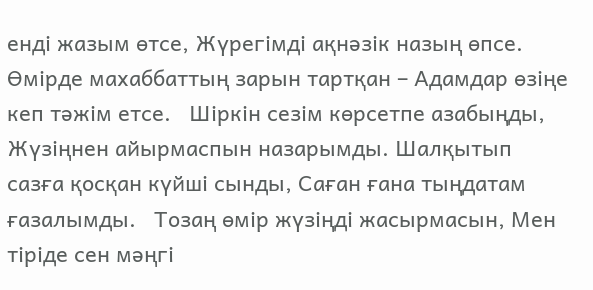енді жазым өтсе, Жүрегімді ақнәзік назың өпсе. Өмірде махаббаттың зарын тартқан – Адамдар өзіңе кеп тәжім етсе.   Шіркін сезім көрсетпе азабыңды, Жүзіңнен айырмаспын назарымды. Шалқытып сазға қосқан күйші сынды, Саған ғана тыңдатам ғазалымды.   Тозаң өмір жүзіңді жасырмасын, Мен тіріде сен мәңгі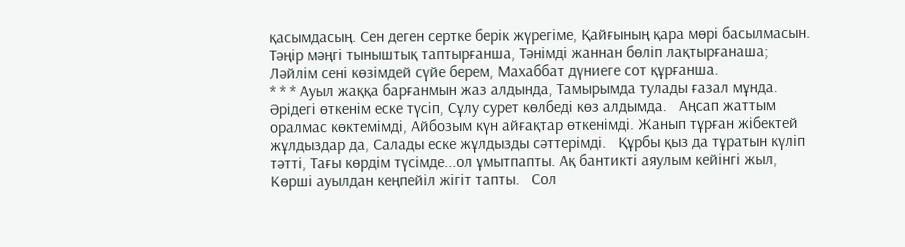қасымдасың. Сен деген сертке берік жүрегіме, Қайғының қара мөрі басылмасын.   Тәңір мәңгі тыныштық таптырғанша, Тәнімді жаннан бөліп лақтырғанаша; Ләйлім сені көзімдей сүйе берем, Махаббат дүниеге сот құрғанша.                                                   * * * Ауыл жаққа барғанмын жаз алдында, Тамырымда тулады ғазал мұнда. Әрідегі өткенім еске түсіп, Сұлу сурет көлбеді көз алдымда.   Аңсап жаттым оралмас көктемімді, Айбозым күн айғақтар өткенімді. Жанып тұрған жібектей жұлдыздар да, Салады еске жұлдызды сәттерімді.   Құрбы қыз да тұратын күліп тәтті, Тағы көрдім түсімде...ол ұмытпапты. Ақ бантикті аяулым кейінгі жыл, Көрші ауылдан кеңпейіл жігіт тапты.   Сол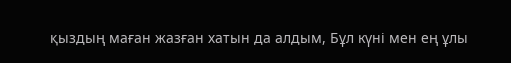қыздың маған жазған хатын да алдым, Бұл күні мен ең ұлы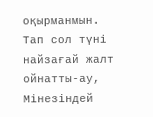оқырманмын. Тап сол түні найзағай жалт ойнатты-ау, Мінезіндей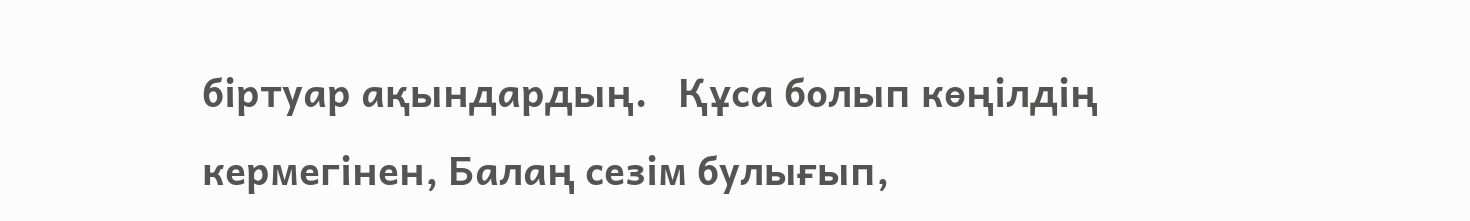біртуар ақындардың.   Құса болып көңілдің кермегінен, Балаң сезім булығып,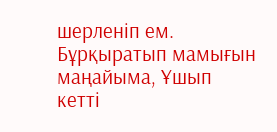шерленіп ем. Бұрқыратып мамығын маңайыма, Ұшып кетті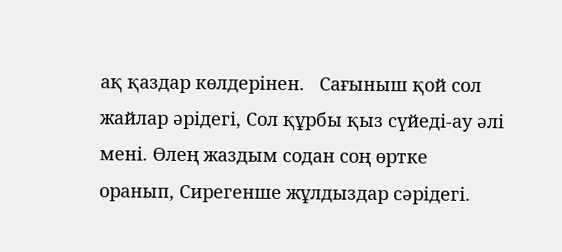ақ қаздар көлдерінен.   Сағыныш қой сол жайлар әрідегі, Сол құрбы қыз сүйеді-ау әлі мені. Өлең жаздым содан соң өртке оранып, Сирегенше жұлдыздар сәрідегі.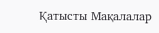Қатысты Мақалалар